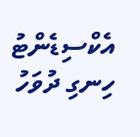އެކްސިޑެންޓު ހިނގި ދުވަހު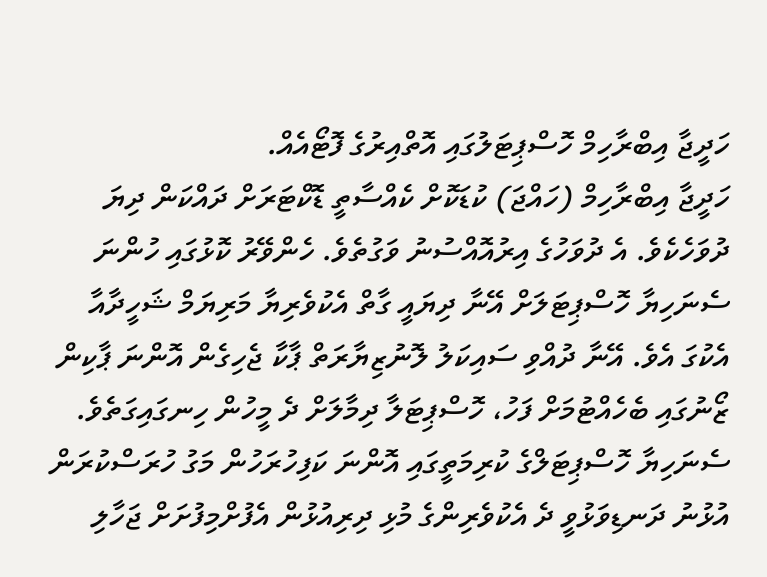ހަދީޖާ އިބްރާހިމް ހޮސްޕިޓަލުގައި އޮތްއިރުގެ ފޮޓޯއެއް.
ހަދީޖާ އިބްރާހިމް (ހައްޖަ) ކުޑަކޮށް ކެއްސާތީ ޑޮކްޓަރަށް ދައްކަން ދިޔަ ދުވަހެކެވެ. އެ ދުވަހުގެ އިރުއޮއްސުނު ވަގުތެވެ. ހެންވޭރު ކޮޅުގައި ހުންނަ ސެނަހިޔާ ހޮސްޕިޓަލަށް އޭނާ ދިޔައީ ގާތް އެކުވެރިޔާ މަރިޔަމް ޝަހީދާއާ އެކުގަ އެވެ. އޭނާ ދުއްވި ސައިކަލު ލޮނުޒިޔާރަތް ޕާކާ ޖެހިގެން އޮންނަ ޕާކިން ޒޯނުގައި ބެހެއްޓުމަށް ފަހު، ހޮސްޕިޓަލާ ދިމާލަށް ދެ މީހުން ހިނގައިގަތެވެ.
ސެނަހިޔާ ހޮސްޕިޓަލްގެ ކުރިމަތީގައި އޮންނަ ކަފިހުރަހުން މަގު ހުރަސްކުރަން އުޅުނު ދަނޑިވަޅުވީ ދެ އެކުވެރިންގެ މުޅި ދިރިއުޅުން އެފުށްމިފުށަށް ޖަހާލި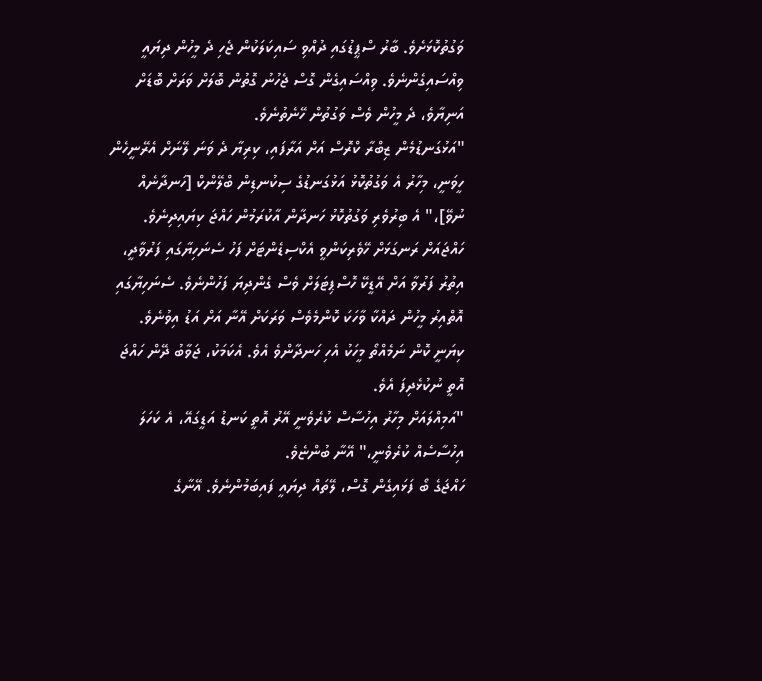ވަގުތުކޮޅަށެވެ. ބާރު ސްޕީޑުގައި ދުއްވި ސައިކަލަކުން ޖެހި ދެ މީހުން ދިޔައީ ވިއްސައިގެންނެވެ. ވިއްސައިގެން ގޮސް ޖެހުނު ގޮތުން ބޮލަށް ވަރަށް ބޮޑަށް އަނިޔާވެ، ދެ މީހުން ވެސް ވަގުތުން ހޭނެތުނެވެ.
"އަޅުގަނޑުމެން ޒިބްރާ ކްރޮސް އަށް އަރާފައި، ކިރިޔާ ދެ ވަނަ ލޭނަށް އެރޭނީހެން ހީވަނީ، މިހާރު އެ ވަގުތުކޮޅު އަޅުގަނޑުގެ ސިކުނޑިން ބްލޭންކް [ހަނދާނެއް ނުވޭ]،" އެ ބިރުވެރި ވަގުތުކޮޅު ހަނދާން އާކުރަމުން ހައްޖަ ކިޔައިދިނެވެ.
ހައްޖައަށް ރަނގަޅަށް ހޭވެރިކަންވީ އެކްސިޑެންޓަށް ފަހު ސެނަހިޔާގައި ފަރުވާދީ، އިތުރު ފަރުވާ އަށް އޭޑީކޭ ހޮސްޕިޓަލަށް ވެސް ގެންދިޔަ ފަހުންނެވެ. ސެނަހިޔާގައި އޮތްއިރު މީހުން ދައްކާ ވާހަކަ ކޮންމެވެސް ވަރަކަށް އޭނާ އަށް އަޑު އިވުނެވެ. ކިޔަނީ ކޮން ނަމެއްތޯ މީހަކު އެހި ހަނދާންވެ އެވެ. އެކަމަކު، ޖަވާބު ދޭން ހައްޖަ އޮތީ ނުކުޅެދިފަ އެވެ.
"އަމިއްލައަށް މިހާރު އިހުސާސް ކުރެވެނީ އޭރު އޮތީ ކަނޑު އަޑީގައޭ، އެ ކަހަލަ އިހުސާސެއް ކުރެވެނީ،" އޭނާ ބުންޏެވެ.
ހައްޖަގެ ބޯ ފަޅައިގެން ގޮސް، ލޭތައް ދިޔައީ ފައިބަމުންނެވެ. އޭނާގެ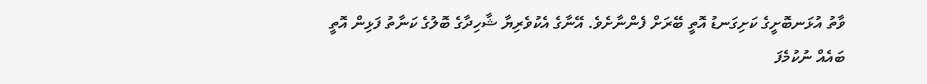ވާތު އުޅަނބޮށީގެ ކަށިގަނޑު އޮތީ ބޭރަށް ފެންނާށެވެ. އޭނާގެ އެކުވެރިޔާ ޝާހިދާގެ ބޮލުގެ ކަނާތު ފަޅިން އޮތީ ބައެއް ނުކުމެފަ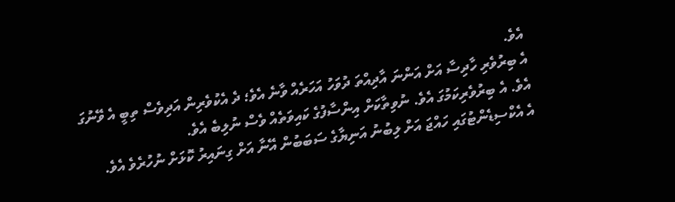އެވެ.
އެ ބިރުވެރި ހާދިސާ އަށް އަންނަ އާދިއްތަ ދުވަހު އަހަރެއް ވާނެ އެވެ؛ ދެ އެކުވެރިން އަދިވެސް ތިބީ އެ ވޭނުގަ އެވެ. އެ ބިރުވެރިކަމުގަ އެވެ. ނުވިތާކަށް އިންސާފުގެ ކައިވަތެއް ވެސް ނުލިބެ އެވެ.
އެ އެކްސިޑެންޓުގައި ހައްޖަ އަށް ލިބުނު އަނިޔާގެ ސަބަބުން އޭނާ އަށް ގިނައިރު ކޮޅަށް ނުހުރެވެ އެވެ.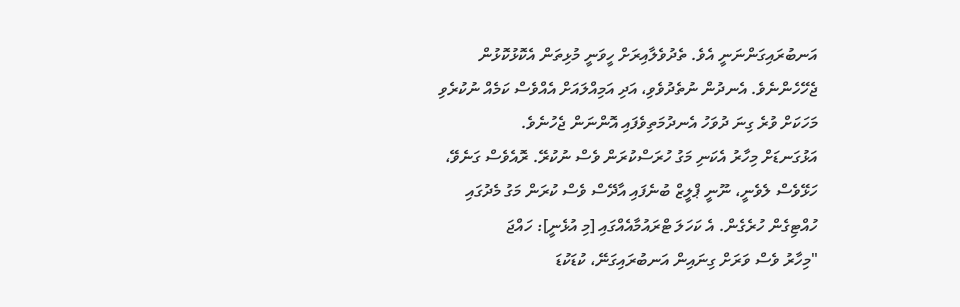އަނބުރައިގަންނަނީ އެވެ. ތެދުވެލާއިރަށް ހީވަނީ މުޅިތަން އެކޮޅުކޮޅުން ޖެހޭހެންނެވެ. އެނދުން ނުތެދުވެވި، އަދި އަމިއްލައަށް އެއްވެސް ކަމެއް ނުކުރެވި މަހަކަށް ވުރެ ގިނަ ދުވަހު އެނދުމަތިވެފައި އޮންނަން ޖެހުނެވެ.
އަޅުގަނޑަށް މިހާރު އެކަނި މަގު ހުރަސްކުރަން ވެސް ނުކުރޭ. ރޮއެވެސް ގަނެވޭ، ހަޅޭވެސް ލެވެނީ، ނޫނީ ޕްލީޒް ބުނެފައި އާދޭސް ވެސް ކުރަން މަގު މެދުގައި ހުއްޓިގެން ހުރެގެން. އެ ކަހަލަ ޓްރައުމާއެއްގައި [މި އުޅެނީ]: ހައްޖަ
"މިހާރު ވެސް ވަރަށް ގިނައިން އަނބުރައިގަނޭ، ކުޑަކުޑަ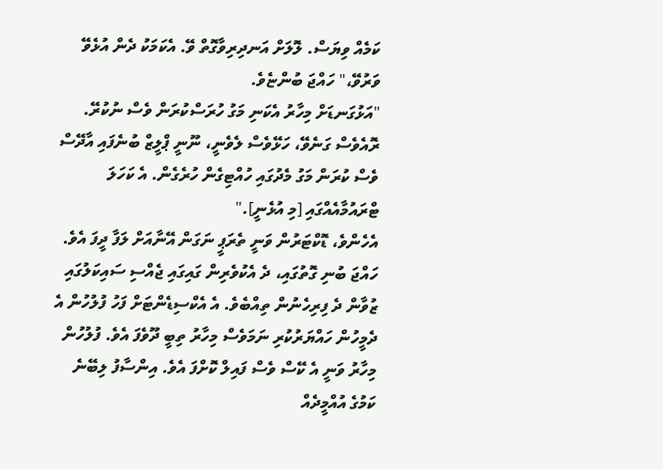ކަމެއް ވިޔަސް. ލޮލަށް އަނދިރިވާގޮތް ވޭ. އެކަމަކު ދެން އުޅެވޭ ވަރުވޭ،" ހައްޖަ ބުންޏެވެ.
"އަޅުގަނޑަށް މިހާރު އެކަނި މަގު ހުރަސްކުރަން ވެސް ނުކުރޭ. ރޮއެވެސް ގަނެވޭ، ހަޅޭވެސް ލެވެނީ، ނޫނީ ޕްލީޒް ބުނެފައި އާދޭސް ވެސް ކުރަން މަގު މެދުގައި ހުއްޓިގެން ހުރެގެން. އެ ކަހަލަ ޓްރައުމާއެއްގައި [މި އުޅެނީ]."
އެހެންވެ، ޑޮކްޓަރުން ވަނީ ތެރަޕީ ނަގަން އޭނާއަށް ލަފާ ދީފަ އެވެ.
ހައްޖަ ބުނި ގޮތުގައި، ދެ އެކުވެރިން ގައިގައި ޖެއްސި ސައިކަލުގައި ޒުވާން ދެ ފިރިހެނުން ތިއްބެވެ. އެ އެކްސިޑެންޓަށް ފަހު ފުލުހުން އެ ދެމީހުން ހައްޔަރުކުރި ނަމަވެސް މިހާރު ތިބީ ދޫވެފަ އެވެ. ފުލުހުން މިހާރު ވަނީ އެ ކޭސް ވެސް ފައިލް ކޮށްފަ އެވެ. އިންސާފު ލިބޭނެ ކަމުގެ އުއްމީދެއް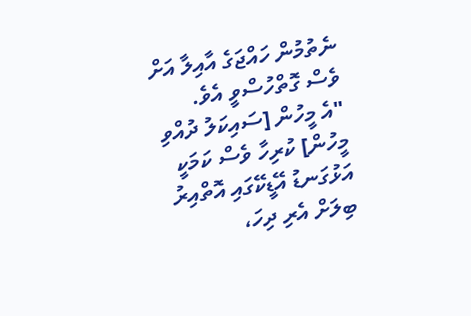ނެތުމުން ހައްޖަގެ އާއިލާ އަށް ވެސް ގޮތްހުސްވީ އެވެ.
"އެ މީހުން [ސައިކަލު ދުއްވި މީހުން] ކުރިހާ ވެސް ކަމަކީ އަޅުގަނޑު އޭޑީކޭގައި އޮތްއިރު ބިލަށް އެރި ދިހަ،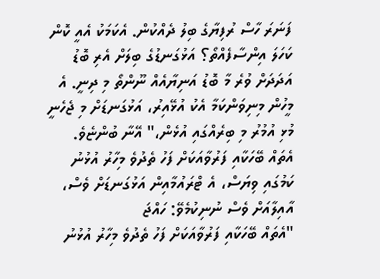ފަނަރަ ހާސް ރުފިޔާގެ ބިލު ދެއްކުން. އެކަމަކު އެއީ ކޮން ކަހަލަ އިންސާފެއްތޯ؟ އަޅުގަނޑުގެ ބިލަށް އެރި ބޮޑު އަދަދަށް ވުރެ މާ ބޮޑު އަނިޔާއެއް ނޫންތޯ މި ދިނީ. އެ މީހުން މިނިވަންކަމާ އެކު އުޅޭއިރު، އަޅުގަނޑަށް މި ޖެހެނީ މުޅި އުމުރު މި ބިރެއްގައި އުޅެން،" އޭނާ ބުންޏެވެ.
އެތައް ބޭހަކާއި ފަރުވާއަކަށް ފަހު ތެދުވެ މިހާރު އުޅުނު ކަމުގައި ވިޔަސް، އެ ޓްރައުމާއިން އަޅުގަނޑަށް ވެސް، އާއިލާއަށް ވެސް ނުނިކުމެވޭ: ހައްޖަ
"އެތައް ބޭހަކާއި ފަރުވާއަކަށް ފަހު ތެދުވެ މިހާރު އުޅުނު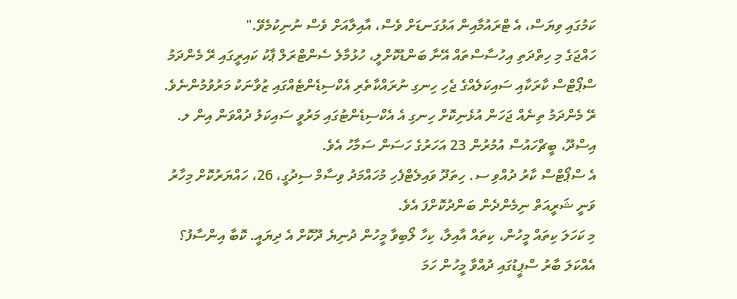ކަމުގައި ވިޔަސް، އެ ޓްރައުމާއިން އަޅުގަނޑަށް ވެސް، އާއިލާއަށް ވެސް ނުނިކުމެވޭ."
ހައްޖަގެ މި ހިތްދަތި އިހުސާސްތައް އޭނާ ބަންޑުކޮށްލީ، ހުޅުމާލެ ސެންޓްރަލް ޕާކު ކައިރީގައި ރޭ މެންދަމު ސްޕޯޓްސް ކާރަކާއި ސައިކަލެއްގެ ޖެހި ހިނގި ނުރައްކާތެރި އެކްސިޑެންޓެއްގައި ޒުވާނަކު މަރުވުމުންނެވެ. ރޭ މެންދަމު ތިނެއް ޖަހަން އުޅެނިކޮށް ހިނގި އެ އެކްސިޑެންޓުގައި މަރުވީ ސައިކަލު ދުއްވަން އިން ލ. އިސްދޫ، ބީޗްހައުސް އުމުރުން 23 އަހަރުގެ ހަސަން ސަމާހު އެވެ.
އެ ސްޕޯޓްސް ކާރު ދުއްވި ސ. ހިތަދޫ ވައިލެޓްފެހި މުހައްމަދު ވިސާމް ސިދުގީ، 26، ހައްޔަރުކޮށް މިހާރު ވަނީ ޝަރީއަތް ނިމެންދެން ބަންދުކޮށްފަ އެވެ.
މި ކަހަލަ ކިތައް މީހުން، ކިތައް އާއިލާ، ކިހާ ލޯބިވާ މީހުން ދުނިޔެ ދޫކޮށް އެ ދިޔައީ. ކޮބާ އިންސާފު؟ އެއްކަލަ ބާރު ސްޕީޑުގައި ދުއްވާ މީހުން ހަމަ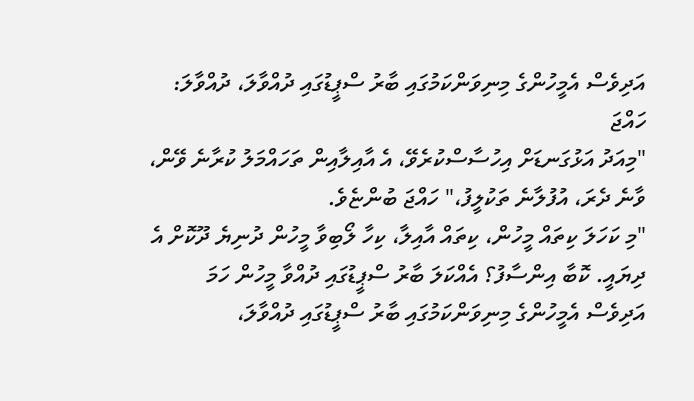އަދިވެސް އެމީހުންގެ މިނިވަންކަމުގައި ބާރު ސްޕީޑުގައި ދުއްވާލަ، ދުއްވާލަ: ހައްޖަ
"މިއަދު އަޅުގަނޑަށް އިހުސާސްކުރެވޭ، އެ އާއިލާއިން ތަހައްމަލު ކުރާނެ ވޭން، ވާނެ ދެރަ، އުފުލާނެ ތަކުލީފު،" ހައްޖަ ބުންޏެވެ.
"މި ކަހަލަ ކިތައް މީހުން، ކިތައް އާއިލާ، ކިހާ ލޯބިވާ މީހުން ދުނިޔެ ދޫކޮށް އެ ދިޔައީ. ކޮބާ އިންސާފު؟ އެއްކަލަ ބާރު ސްޕީޑުގައި ދުއްވާ މީހުން ހަމަ އަދިވެސް އެމީހުންގެ މިނިވަންކަމުގައި ބާރު ސްޕީޑުގައި ދުއްވާލަ،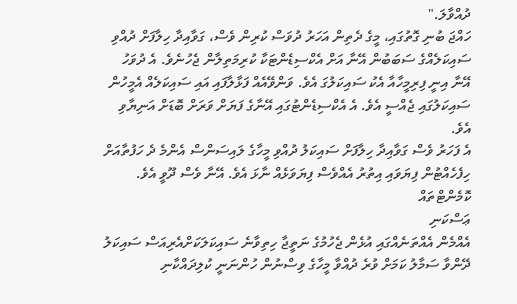ދުއްވާލަ."
ހައްޖަ ބުނި ގޮތުގައި، މީގެ ދެތިން އަހަރު ދުވަސް ކުރިން ވެސް، ގަވާއިދާ ހިލާފަށް ދުއްވި ސައިކަލެއްގެ ސަބަބުން އޭނާ އަށް އެކްސިޑެންޓަކާ ކުރިމަތިލާން ޖެހުނެވެ. އެ ދުވަހު އޭނާ އިނީ ފިރިމީހާއާ އެކު ސައިކަލުގަ އެވެ. ވަންވޭއެއް ފަޅާލާފައި އައި ސައިކަލެއް އެމީހުން ސައިކަލުގައި ޖެއްސީ އެވެ. އެ އެކްސިޑެންޓުގައި އޭނާގެ ފަޔަށް ވަރަށް ބޮޑަށް އަނިޔާވި އެވެ.
އެ ފަހަރު ވެސް ގަވާއިދާ ހިލާފަށް ސައިކަލު ދުއްވި މީހާގެ ލައިސަންސް އެންމެ ދެ ހަފުތާއަށް ހިފެހެއްޓުން ފިޔަވައި އިތުރު އެއްވެސް ފިޔަވަޅެއް ނާޅަ އެވެ. އޭނާ ވެސް ދޫވީ އެވެ.
ކޮމެންޓްތައް
ޢަސްކަނި
އެއްމެން އެއްތަނެއްގައި އުޅެން ޖެހުމުގެ ނަތީޖާ ހިތިވާނެ ސައިކަލަކަށްއެރިއަސް ސައިކަލު ދޭންވާ ސަމާލު ކަމަށް ވުރެ ދުއްވާ މީހާގެ ވިސްނުން ހުންނަނީ ކުލިދައްކާނި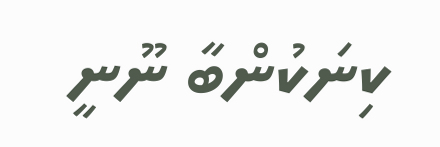ކިނަކުންބާ ނޫނީ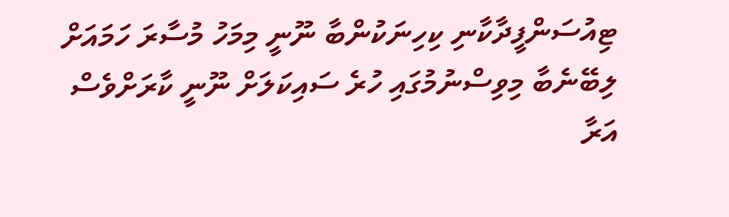ޓިއުސަންފީދާކާނި ކިހިނަކުންބާ ނޫނީ މިމަހު މުސާރަ ހަމައަށް ލިބޭނެބާ މިވިސްނުމުގައި ހުރެ ސައިކަލަށް ނޫނީ ކާރަށްވެސް އަރާ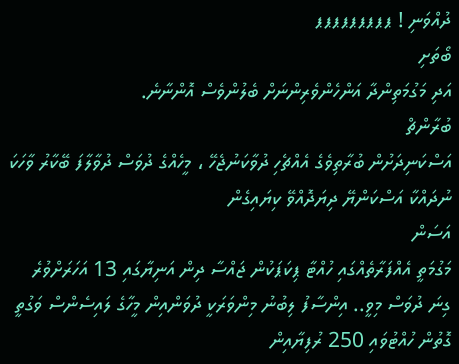ދުއްވަނި ! ޕޕޕޕޕޕޕޕޕ
ބޯތަށި
އަދި މަގުމަތިންދާ އަންހެންވެރިންނަށް ބެލުންވެސް އޮންނާނެ.
ބުރާންޗް
އަސްކަނިދަށުން ބުރާތިވެގެ އެއްޗެހި ދުވާކަނުޖެހޭ ، މީހެއްގެ ދުވަސް ދުވާލާފަ ބޭކާރު ވާހަކަ ނުދައްކާ އަސްކަންޔޭ ދިޔަދޮއްވޭ ކިޔައިގެން
އަސަން
މަގުމަތީ އެއްފަރާތެއްގައި ހުއްޓާ ޕިކަޕަކުން ޖައްސާ ދިން އަނިޔާގައި 13 އަހަރަށްވުރެ ގިނަ ދުވަސް މިވީ.. އިންސާފު ލިބުނު މިންވަރަކީ ދުވަންއިން މީހާގެ ލައިސެންސް ވަގުތީ ގޮތުން ހުއްޓުވައި 250 ރުފިޔާއިން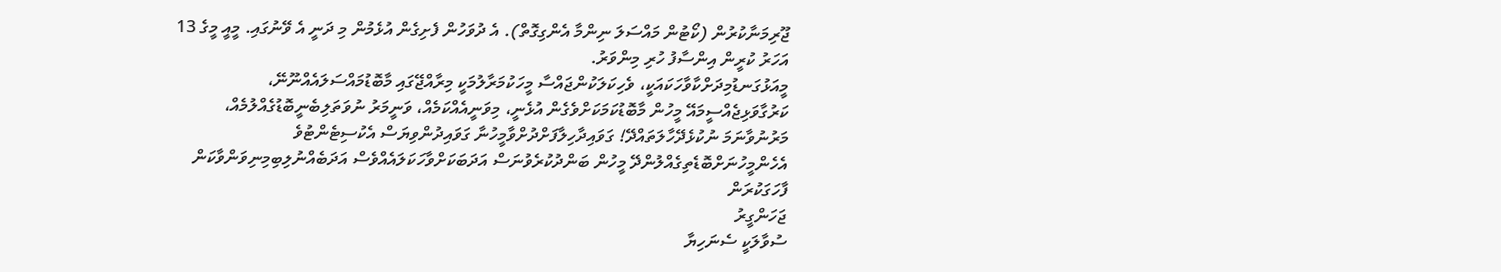ޖޫރިމަނާކުރުން (ކޯޓުން މައްސަލަ ނިންމާ އެންގިގޮތް). އެ ދުވަހުން ފެށިގެން އުޅެމުން މި ދަނީ އެ ވޭނުގައި. މީއީ މީގެ 13 އަހަރު ކުރީން އިންސާފު ހުރި މިންވަރު.
މީއަޅުގަނޑުމިދަށްކާވާހަކައަކީ، ވެހިކަލަކުންޖައްސާ މީހަކުމަރާލުމަކީ މިރާއްޖޭގައި މާބޮޑުމައްސަލައެއްނޫނޭ، ކަރުގާވަޅިޖެއްސީމައޭ މީހުން މާބޮޑުކަމަކަށްވެގެން އުޅެނީ، މިވަނީއެއްކަމެއް، ވަނީމަރު ނުވަތަލިބެނީބޮޑުގެއްލުމެއް، މަރުނުވާނަމަ ނުކުޅެދޭހާލަތައްދޭ! ގަވައިދާހިލާފަށްދުށްވާމީހުނާ ގަވައިދުންވިޔަސް އެކުސިޓެންޓުވެ އެހެންމީހުނަށްބޮޑެތިގެއްލުންދޭ މީހުން ބަންދުކުރެވުނަސް އަދަބަކަށްވާހަކަލައެއްވެސް އަދަބެއްނުލިބިމިނިވަންވާކަން ފާހަގަކުރަން
ޖަހަންގީރު
ސުވާލަކީ ސެނަހިޔާ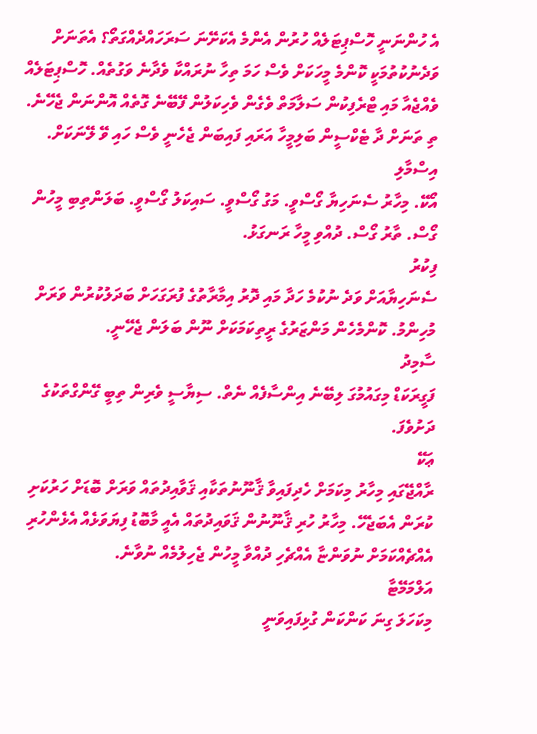އެ ހުންނަނީ ހޮސްޕިޓަލެއް ހުރުން އެންމެ އެކަށޭނަ ސަރަހައްދެއްގަތޯ؟ އެތަނަށް ވަދެނުކުތުމަކީ ކޮންމެ މީހަކަށް ވެސް ހަމަ ތިހާ ނުރައްކާ ވެދާނެ ވަގުތެއް. ހޮސްޕިޓަލެއް ވެއްޖެއާ މައި ޓްރެފިކުން ސަލާމަތް ވެގެން ވެހިކަލުން ފޭބޭނެ ގޮތެއް އޮންނަން ޖެހޭނެ. ތި ތަނަށް ދާ ޓެކްސީން ބަލިމީހާ އަރައި ފައިބަން ޖެހެނީ ވެސް ހައި ވޭ ލޭނަކަށް.
އިސްމާލި
އޯކޭ. މިހާރު ސެނަހިޔާ ގޯސްވީ. މަގު ގޯސްވީ. ސައިކަލު ގޯސްވީ. ބަލަންތިބި މީހުން ގޯސް. ތާރު ގޯސް. ދުއްވި މީހާ ރަނގަޅު.
ފިކުރު
ސެނަހިޔާއަށް ވަދެ ނުކުމެ ހަދާ މައި ދޮރު އިމާރާތުގެ ފުރަގަހަށް ބަދަލުކުރުން ވަރަށް މުހިންމު. ކޮންމެހެން މަންޒަރުގެ ރީތިކަމަކަށް ނޫން ބަލަން ޖެހޭނީ.
ސާމިދު
ފަގީރަކަޑް މިގައުމުގަ ލިބޭނެ އިންސާފެއް ނެތް. ސިޔާސީ ވެރިން ތިބީ ގޭންގްތަކުގެ ދަށުވެފަ.
ޢަކޭ
ރާއްޖޭގައި މިހާރު މިކަމަށް ހެދިފައިވާ ޤާނޫނުތަކާއި ޤަވާއިދުތައް ވަރަށް ބޮޑަށް ހަރުކަށި ކުރަން އެބަޖެހޭ. މިހާރު ހުރި ޤާނޫނުން ޤަވައިދުތައް އެއީ މާބޮޑު ފިޔަވަޅެއް އެޅެންހުރި އެއްޗެއްކަމަށް ނުވަންޏާ އެއްޗެހި ދުއްވާ މީހުން ޖެހިލުމެއް ނުވާނެ.
އަލްމަމޭޓާ
މިކަހަލަ ގިނަ ކަންކަން ގުޅިފައިވަނީ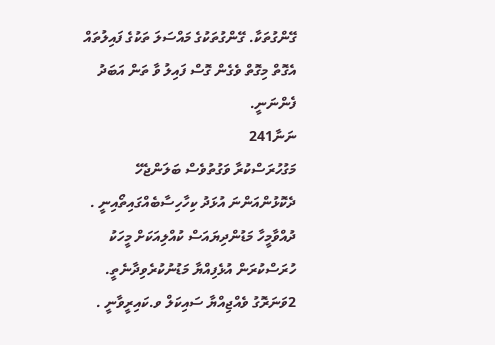ގޭންގުތަކާ. ގޭންގުތަކުގެ މައްސަލަ ތަކުގެ ފައިލުތައް އެގޮތް މިގޮތް ވެގެން ގޮސް ފައިލު ވާ ތަން އަބަދު ފެންނަނީ.
ނަނާ241
މަގުހުރަސްކުރާ ވަގުތުވެސް ބަލަންޖެހޭ ދެކޮޅުންއަންނަ އުޅަދު ކިހާހިސާބެއްގައިތޯއިނީ . ދުއްވާމީހާ މަޑުންދިޔައަސް ކުއްލިއަކަށް މީހަކު ހުރަސްކުރަން އުޅެފިއްޔާ މަޑުނުކުރެވިދާނެތީ. 2ވަނަރޮގު ވެއްޖިއްޔާ ސައިކަލް ވ.ކައިރީވާނީ .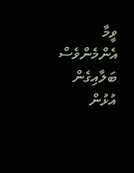ވީމާ އެންމެންވެސް ބަލާއިގެން އުޅުން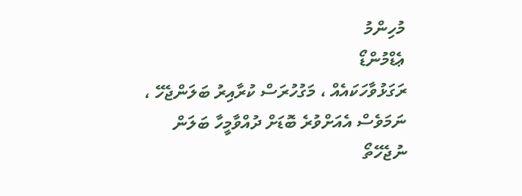މުހިންމު
ޢެޑްމުންޑޯ
ރަގަޅުވާހަކައެއް ، މަގުހުރަސް ކުރާއިރު ބަލަންޖެހޭ ، ނަމަވެސް އެއަށްވުރެ ބޮޑަށް ދުއްވާމީހާ ބަލަން ނުޖެހޭތޯ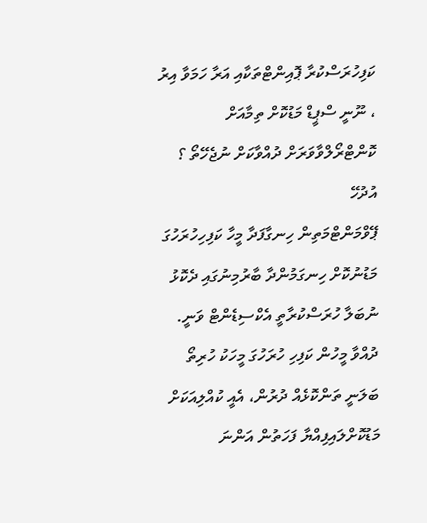ކަފިހުރަސްކުރާ ޕޮއިންޓްތަކާއި އަރާ ހަމަވާ އިރު ، ނޫނީ ސްޕީޑް މަޑުކޮށް ތިމާއަށް ކޮންޓްރޯލްވާވަރަށް ދުއްވާކަށް ނުޖެހޭތޯ ؟
އުދުހޭ
ޕޭވްމަންޓްމަތިން ހިނގާފަދާ މީހާ ކަފިހިހުރަހުގަ މަޑުނުކޮށް ހިނގަމުންދާ ބާރުމިނުގައި ދެކޮޅު ނުބަލާ ހުރަސްކުރާތީ އެކްސިޑެންޓް ވަނީ. ދުއްވާ މީހުން ކަފިހި ހުރަހުގަ މީހަކު ހުރިތޯ ބަލަނީ ތަންކޮޅެއް ދުރުން، އެއީ ކުއްލިއަކަށް މަޑުކޮށްލައިފިއްޔާ ފަހަތުން އަންނަ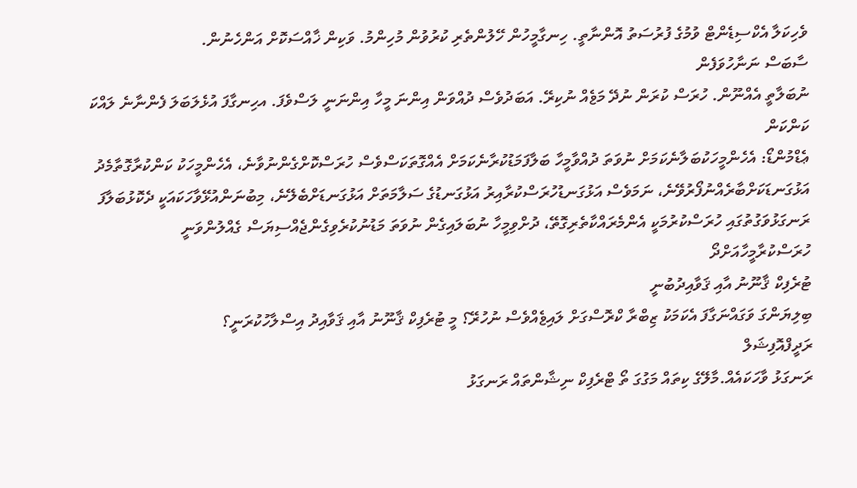ވެހިކަލާ އެކްސިޑެންޓް ވުމުގެ ފުރުސަތު އޮންނާތީ. ހިނގާމީހުން ހޭލުންތެރި ކުރުވުން މުހިންމު. ވަކިން ޚާއްސަކޮށް އަންހެނުން.
ސާބަސް ނަނާހުވަފެން
ނުބަލާތީ އެއްނޫން. ހުރަސް ކުރަން ނުދޭ މަޱެއް ނުކިރޭ. އަބަދުވެސް ދުއްވަން އިންނަ މީހާ އިންނަނީ ލަސްވެފަ. އހިނގާފަ އުޅެލަބަލަ ފެންނާނެ ލައްކަ ކަންކަން
ޢެޑްމުންޑޯ: އެހެންމީހަކުބަލާނެކަމަށް ނުވަތަ ދުއްވާމީހާ ބަލާފަމަޑުކުރާނެކަމަށް އެއްގޮތަކަސްވެސް ހުރަސްކޮށްގެންނުވާނެ، އެހެންމީހަކު ކަންކުރާގޮތާމެދު އަޅުގަނޑަކަށްބާރެއްނުފޯރުވޭނެ، ނަމަވެސް އަޅުގަނޑުހުރަސްކުރާއިރު އަޅުގަނޑުގެ ސަލާމަތަށް އަޅުގަނޑަށްބެލޭނެ، މިބުނަންއުޅޭވާހަކައަކީ ދެކޮޅުބަލާފަ ރަނގަޅުވަގުތުގައި ހުރަސްކުރުމަކީ އެންމެރައްކާތެރިގޮތޭ، ދުށްވިމީހާ ނުބަލައިގެން ނުވަތަ މަޑުނުކުރެވިގެންޖެއްސިޔަސް ގެއްލުންވަނީ ހުރަސްކުރާމީހާއަށްދޯ
ޓުރެފިކް ޤާނޫނު އާއި ޤަވާއިދުބުނީ
ބިލިޔަންގަ ވަގައްނަގާފަ އެކަމަކު ޒިބްރާ ކްރޮސްގަށް ލައިޱެއްވެސް ނުހުރޭ؟ މީ ޓުރެފިކް ޤާނޫނު އާއި ޤަވާއިދު އިސްލާހުކުރަނީ؟
ރަދީފްއޮފިޝަލް
ރަނގަޅު ވާހަކައެއް.މާލޭގެ ކިތައް މަގުގަ ތޯ ޓްރެފިކް ނިޝާންތައް ރަނގަޅު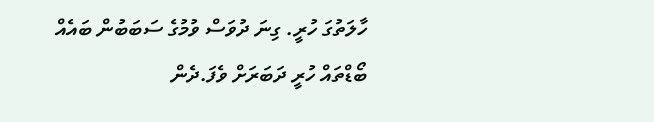ހާލަތުގަ ހުރީ. ގިނަ ދުވަސް ވުމުގެ ސަބަބުން ބައެއް ބޯޑްތައް ހުރީ ދަބަރަށް ވެފަ.ދެން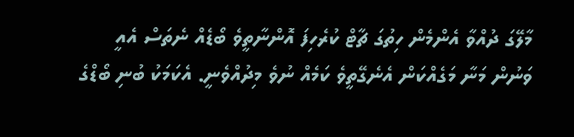މާލޭގަ ދުއްވާ އެންމެން ހިތުގަ ޗާޓް ކުރެހިފަ އޮންނާތީވެ ބޯޑެއް ނެތަސް އެއީ ވަނުން މަނާ މަގެއްކަން އެނެގޭތީވެ ކަމެއް ނުވެ މިދުއްވެނީ. އެކަމަކު ބުނި ބޯޑްގެ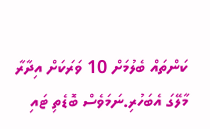ކަންތައް ބެލުމަށް 10 ވަރަކަށް އިދާރާ މާލޭގަ އެބަހުރި.ނަމަވެސް ބޮޑެތި ޓައި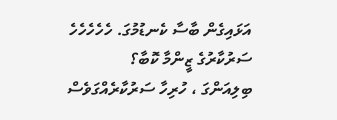އަޅައިގެން ބާސާ ކެނޑުމުގަ. ހެހެހެހެހެ
ސަރުކާރުގެ ޒީންމާ ކޮބާ؟
ބިލިއަންގަ ، ހުރިހާ ސަރުކާރެއްގަވެސް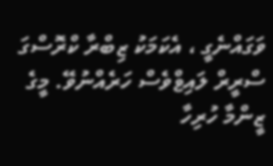ވަގައްނެގީ ، އެކަމަކު ޒިބްރާ ކްރޮސްގަ ސްރީރް ލައިޱްވެސް ހަރެއްނުވޭ. މީގެ ޒީންމާ ހުރިހާ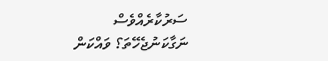ސަރުކާރެއްވެސް ނަގާކަނުޖެހޭތަ؟ ވައްކަން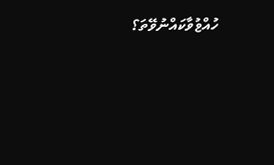ހުއްޱުވާކައްނުވޭތަ؟